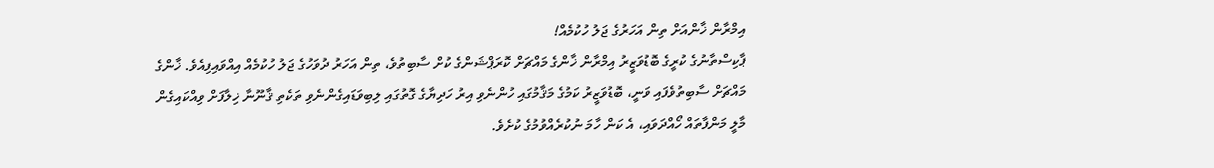އިމްރާން ޚާންއަށް ތިން އަހަރުގެ ޖަލު ހުކުމެއް!
ޕާކިސްތާނުގެ ކުރީގެ ބޮޑުވަޒީރު އިމްރާން ޚާންގެ މައްޗަށް ކޮރަޕްޝަންގެ ކުށް ސާބިތުވެ، ތިން އަހަރު ދުވަހުގެ ޖަލު ހުކުމެއް އިއްވައިފިއެވެ. ޚާންގެ މައްޗަށް ސާބިތުވެފައި ވަނީ، ބޮޑުވަޒީރު ކަމުގެ މަޤާމުގައި ހުންނެވި އިރު ހަދިޔާގެ ގޮތުގައި ލިބިވަޑައިގެންނެވި ތަކެތި ޤާނޫނާ ޚިލާފަށް ވިއްކައިގެން މާލީ މަންފާތައް ހޯއްދަވައި، އެ ކަން ހާމަ ނުކުރެއްވުމުގެ ކުށެވެ.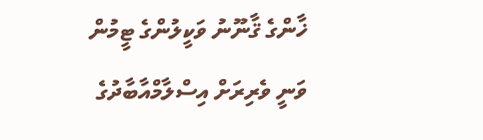ޚާންގެ ޤާނޫނު ވަކީލުންގެ ޓީމުން ވަނީ ވެރިރަށް އިސްލާމްއާބާދުގެ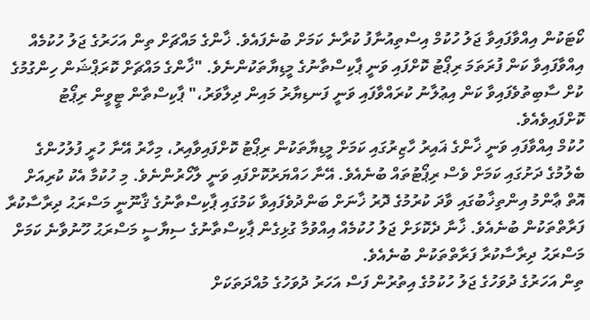ކޯޓަކުން އިއްވާފައިވާ ޖަލު ހުކުމް އިސްތިއުނާފު ކުރާނެ ކަމަށް ބުނެފައެވެ. ޚާންގެ މައްޗަށް ތިން އަހަރުގެ ޖަލު ހުކުމެއް އިއްވާފައިވާ ކަން ފުރަތަމަ ރިޕޯޓު ކޮށްފައި ވަނީ ޕާކިސްތާނުގެ މީޑިޔާތަކުންނެވެ. "ޚާންގެ މައްޗަށް ކޮރަޕްޝަން ހިންގުމުގެ ކުށް ސާބިތުވެފައިވާ ކަން އިޢުލާނު ކުރައްވާފައި ވަނީ ފަނޑިޔާރު މައިން ދިލާވަރު،" ޕާކިސްތާން ޓީވީން ރިޕޯޓު ކޮށްފައިވެއެވެ.
ހުކުމް އިއްވާފައި ވަނީ ޚާންގެ ޣައިރު ހާޒިރުގައި ކަމަށް މީޑިޔާތަކުން ރިޕޯޓު ކޮށްފައިވާއިރު، މިހާރު އޭނާ ހުރީ ފުލުހުންގެ ބެލުމުގެ ދަށުގައި ކަމަށް ވެސް ރިޕޯޓުތައް ބުނެއެވެ. އޭނާ ހައްޔަރުކޮށްފައި ވަނީ ލާހޯރުންނެވެ. މި ހުކުމާ އެކު ކުރިއަށް އޮތް ޢާންމު އިންތިޚާބުގައި ވާދަ ކުރުމުގެ ދޮރު ޚާނަށް ބަންދުވެފައިވާ ކަމުގައި ޕާކިސްތާނުގެ ޤާނޫނީ މަސްރަޙު ދިރާސާކުރާ ފަރާތްތަކުން ބުނެއެވެ. ޚާނާ ދެކޮޅަށް ޖަލު ހުކުމެއް އިއްވުމާ ގުޅިގެން ޕާކިސްތާނުގެ ސިޔާސީ މަސްރަޙު ހޫނުވާނެ ކަމަށް މަސްރަޙު ދިރާސާކުރާ ފަރާތްތަކުން ބުނެއެވެ.
ތިން އަހަރުގެ ދުވަހުގެ ޖަލު ހުކުމުގެ އިތުރުން ފަސް އަހަރު ދުވަހުގެ މުއްދަތަކަށް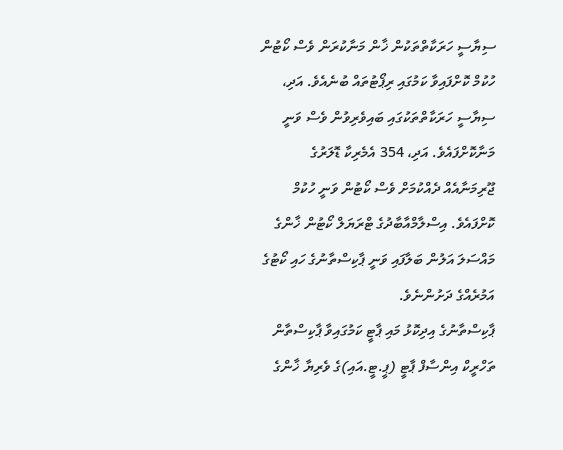ސިޔާސީ ހަރަކާތްތަކުން ޚާން މަނާކުރަން ވެސް ކޯޓުން ހުކުމް ކޮށްފައިވާ ކަމުގައި ރިޕޯޓުތައް ބުނެއެވެ. އަދި، ސިޔާސީ ހަރަކާތްތަކުގައި ބައިވެރިވުން ވެސް ވަނީ މަނާކޮށްފައެވެ. އަދި، 354 އެމެރިކާ ޑޮލަރުގެ ޖޫރިމަނާއެއް ދެއްކުމަށް ވެސް ކޯޓުން ވަނީ ހުކުމް ކޮށްފައެވެ. އިސްލާމްއާބާދުގެ ޓްރަޔަލް ކޯޓުން ޚާންގެ މައްސަލަ އަލުން ބަލާފައި ވަނީ ޕާކިސްތާނުގެ ހައި ކޯޓުގެ އަމުރެއްގެ ދަށުންނެވެ.
ޕާކިސްތާނުގެ އިދިކޮޅު މައި ޕާޓީ ކަމުގައިވާ ޕާކިސްތާން ތަހްރީކް އިންސާފް ޕާޓީ (ޕީ.ޓީ.އައި)ގެ ވެރިޔާ ޚާންގެ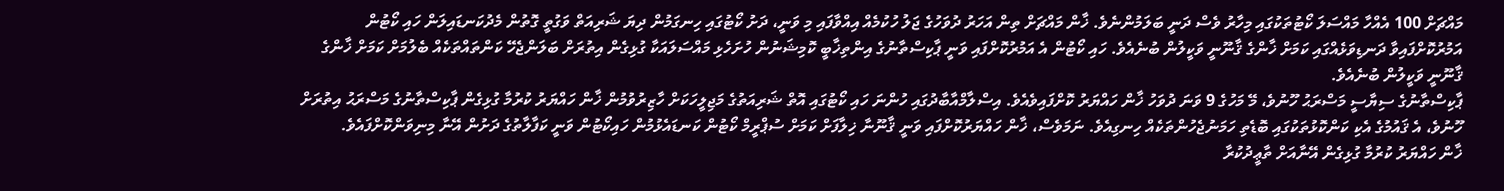މައްޗަށް 100 އެއްހާ މައްސަލަ ކޯޓުތަކުގައި މިހާރު ވެސް ދަނީ ބަލަމުންނެވެ. ޚާން މައްޗަށް ތިން އަހަރު ދުވަހުގެ ޖަލު ހުކުމެއް އިއްވާފައި މި ވަނީ، ދަށު ކޯޓުގައި ހިނގަމުން ދިޔަ ޝަރިއަތް ވަގުތީ ގޮތުން މެދުކަނޑައިލަން ހައި ކޯޓުން އަމުރުކޮށްފައިވާ ދަނޑިވަޅެއްގައި ކަމަށް ޚާންގެ ޤާނޫނީ ވަކީލުން ބުނެއެވެ. ހައި ކޯޓުން އެ އަމުރުކޮށްފައި ވަނީ ޕާކިސްތާނުގެ އިންތިޚާބީ ކޮމިޝަނުން ހުށަހެޅި މައްސަލައަކާ ގުޅިގެން އިތުރަށް ބަލަންޖެހޭ ކަންތައްތަކެއް ބެލުމަށް ކަމަށް ޚާންގެ ޤާނޫނީ ވަކީލުން ބުނެއެވެ.
ޕާކިސްތާނުގެ ސިޔާސީ މަސްރަޙު ހޫނުވެ، މޭ މަހުގެ 9 ވަނަ ދުވަހު ޚާން ހައްޔަރު ކޮށްފައިވެއެވެ. އިސްލާމްއާބާދުގައި ހުންނަ ހައި ކޯޓުގައި އޮތް ޝަރިއަތުގެ މަޖިލީހަކަށް ހާޒިރުވުމުން ޚާން ހައްޔަރު ކުރުމާ ގުޅިގެން ޕާކިސްތާނުގެ މަސްރަޙު އިތުރަށް ހޫނުވެ، އެ ޤައުމުގެ އެކި ކަންކޮޅުތަކުގައި ބޮޑެތި ހަމަނުޖެހުންތަކެއް ހިނގިއެވެ. ނަމަވެސް، ޚާން ހައްޔަރުކޮށްފައި ވަނީ ޤާނޫނާ ޚިލާފަށް ކަމަށް ސުޕްރީމް ކޯޓުން ކަނޑައެޅުމުން ހައިކޯޓުން ވަނީ ކަފާލާތުގެ ދަށުން އޭނާ މިނިވަންކޮށްފައެވެ.
ޚާން ހައްޔަރު ކުރުމާ ގުޅިގެން އޭނާއަށް ތާޢީދުކުރާ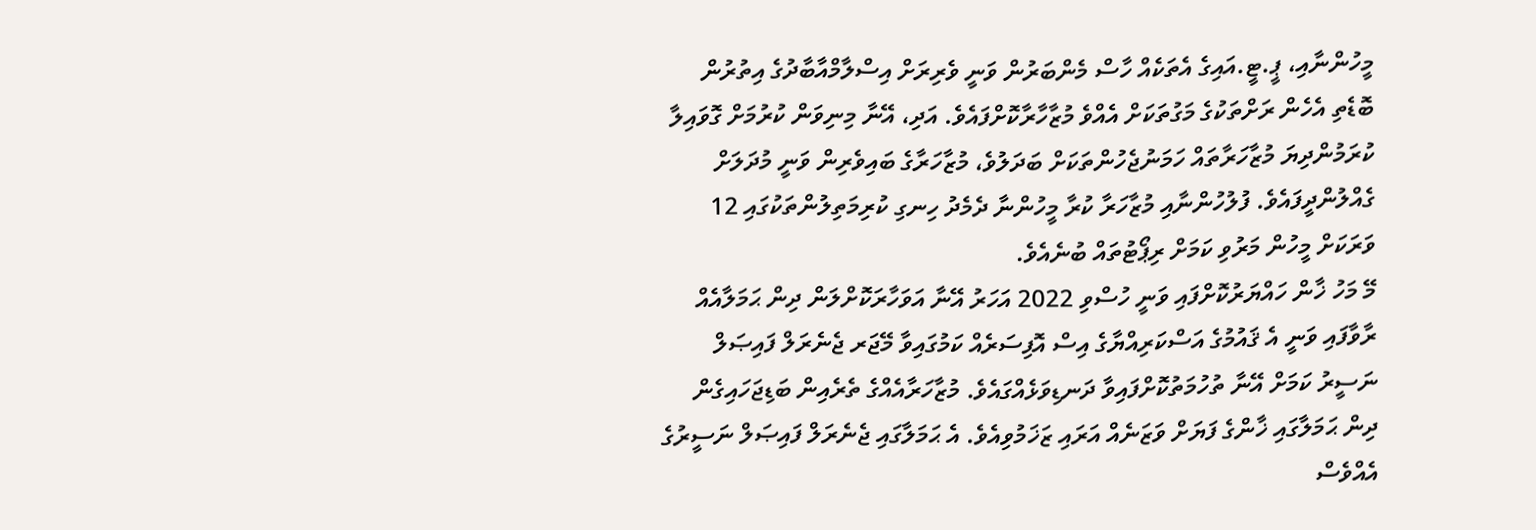މީހުންނާއި، ޕީ.ޓީ.އައިގެ އެތަކެއް ހާސް މެންބަރުން ވަނީ ވެރިރަށް އިސްލާމްއާބާދުގެ އިތުރުން ބޮޑެތި އެހެން ރަށްތަކުގެ މަގުތަކަށް އެއްވެ މުޒާހާރާކޮށްފައެވެ. އަދި، އޭނާ މިނިވަން ކުރުމަށް ގޮވައިލާ ކުރަމުންދިޔަ މުޒާހަރާތައް ހަމަނުޖެހުންތަކަށް ބަދަލުވެ، މުޒާހަރާގެ ބައިވެރިން ވަނީ މުދަލަށް ގެއްލުންދީފައެވެ. ފުލުހުންނާއި މުޒާހަރާ ކުރާ މީހުންނާ ދެމެދު ހިނގި ކުރިމަތިލުންތަކުގައި 12 ވަރަކަށް މީހުން މަރުވި ކަމަށް ރިޕޯޓުތައް ބުނެއެވެ.
މޭ މަހު ޚާން ހައްޔަރުކޮށްފައި ވަނީ ހުސްވި 2022 އަހަރު އޭނާ އަވަހާރަކޮށްލަން ދިން ޙަމަލާއެއް ރާވާފައި ވަނީ އެ ޤައުމުގެ އަސްކަރިއްޔާގެ އިސް އޮފިސަރެއް ކަމުގައިވާ މޭޖަރ ޖެނެރަލް ފައިޞަލް ނަސީރު ކަމަށް އޭނާ ތުހުމަތުކޮށްފައިވާ ދަނޑިވަޅެއްގައެވެ. މުޒާހަރާއެއްގެ ތެރެއިން ބަޑިޖަހައިގެން ދިން ޙަމަލާގައި ޚާންގެ ފަޔަށް ވަޒަނެއް އަރައި ޒަޚަމުވިއެވެ. އެ ޙަމަލާގައި ޖެނެރަލް ފައިޞަލް ނަސީރުގެ އެއްވެސް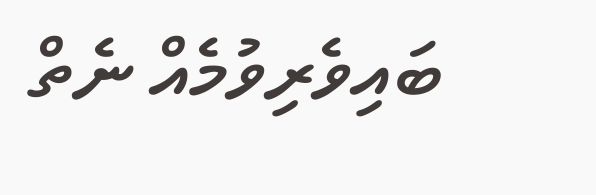ބައިވެރިވުމެއް ނެތް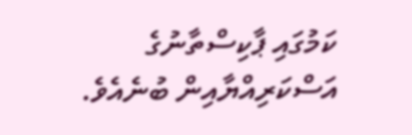ކަމުގައި ޕާކިސްތާނުގެ އަސްކަރިއްޔާއިން ބުނެއެވެ.